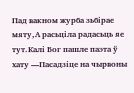Пад вакном журба зьбірае мяту,А расьціла радасьць яе тут.Калі Бог пашле паэта ў хату —Пасадзіце на чырвоны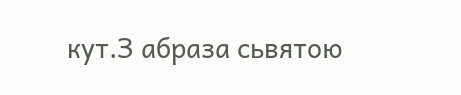кут.З абраза сьвятою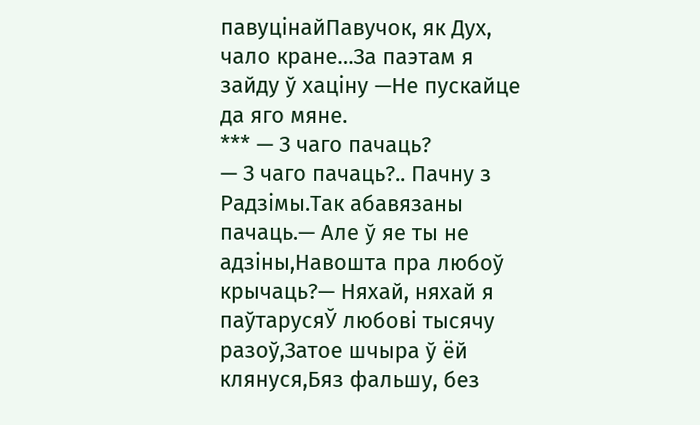павуцінайПавучок, як Дух, чало кране…За паэтам я зайду ў хаціну —Не пускайце да яго мяне.
*** — З чаго пачаць?
— З чаго пачаць?.. Пачну з Радзімы.Так абавязаны пачаць.— Але ў яе ты не адзіны,Навошта пра любоў крычаць?— Няхай, няхай я паўтарусяЎ любові тысячу разоў,Затое шчыра ў ёй клянуся,Бяз фальшу, без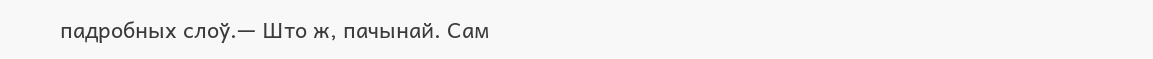падробных слоў.— Што ж, пачынай. Сам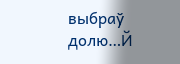выбраў долю…Й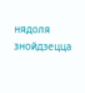нядоля знойдзецца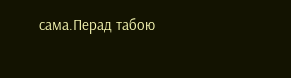сама.Перад табою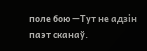поле бою —Тут не адзін паэт сканаў.